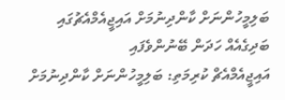ބަލިމީހުންނަށް ކާންދިނުމަށް އައިޖީއެމްއެޗުގައި ބަދިގެއެއް ހަދަން ބޭނުންވެފައި
އައިޖީއެމްއެޗް ކުރިމަތި: ބަލިމީހުންނަށް ކާންދިނުމަށް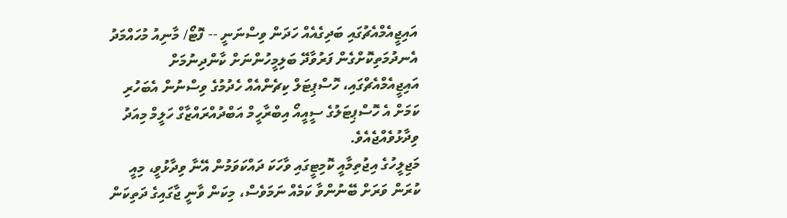އައިޖީއެމްއެޗުގައި ބަދިގެއެއް ހަދަން ވިސްނަނީ -- ފޮޓޯ/ މާނިއު މުހައްމަދު
އެނދުމަތިކޮށްގެން ފަރުވާދޭ ބަލިމީހުންނަށް ކާންދިނުމަށް އައިޖީއެމްއެޗްގައި، ހޮސްޕިޓަލް ކިޗެންއެއް ހެދުމުގެ ވިސްނުން އެބަހުރި ކަމަށް އެ ހޮސްޕިޓަލުގެ ސީއީއޯ އިބްރާހީމް އަބްދުއްރައްޒާގް ހަލީމް މިއަދު ވިދާޅުވެއްޖެއެވެ.
މަޖިލީހުގެ އިޖުތިމާއީ ކޮމިޓީގައި ވާހަކަ ދައްކަވަމުން އޭނާ ވިދާޅުވީ، މިއީ ކުރަން ވަރަށް ބޭނުންވާ ކަމެއް ނަމަވެސް، މިކަން ވާނީ ޖާގައިގެ ދަތިކަން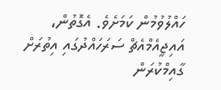ހައްލުވުމުން ކަމަށެވެ. އެގޮތުން، އައިޖީއެމްއެޗް ސަރަހައްދުގައި އިތުރަށް ގާއިމްކުރަން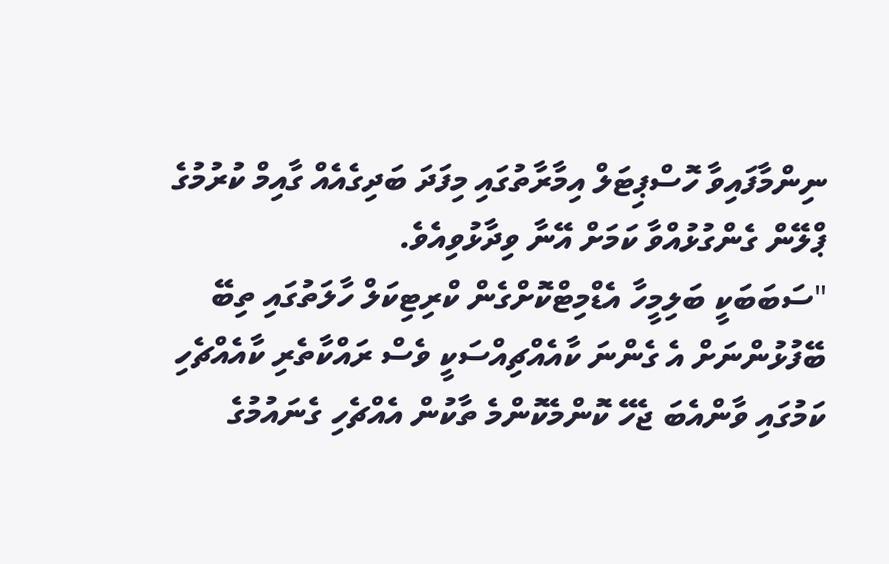ނިންމާފައިވާ ހޮސްޕިޓަލް އިމާރާތުގައި މިފަދަ ބަދިގެއެއް ގާއިމް ކުރުމުގެ ޕްލޭން ގެންގުޅުއްވާ ކަމަށް އޭނާ ވިދާޅުވިއެވެ.
"ސަބަބަކީ ބަލިމީހާ އެޑްމިޓްކޮށްގެން ކްރިޓިކަލް ހާލަތުގައި ތިބޭ ބޭފުޅުންނަށް އެ ގެންނަ ކާއެއްޗިއްސަކީ ވެސް ރައްކާތެރި ކާއެއްޗެހި ކަމުގައި ވާންއެބަ ޖެހޭ ކޮންމެކޮންމެ ތާކުން އެއްޗެހި ގެނައުމުގެ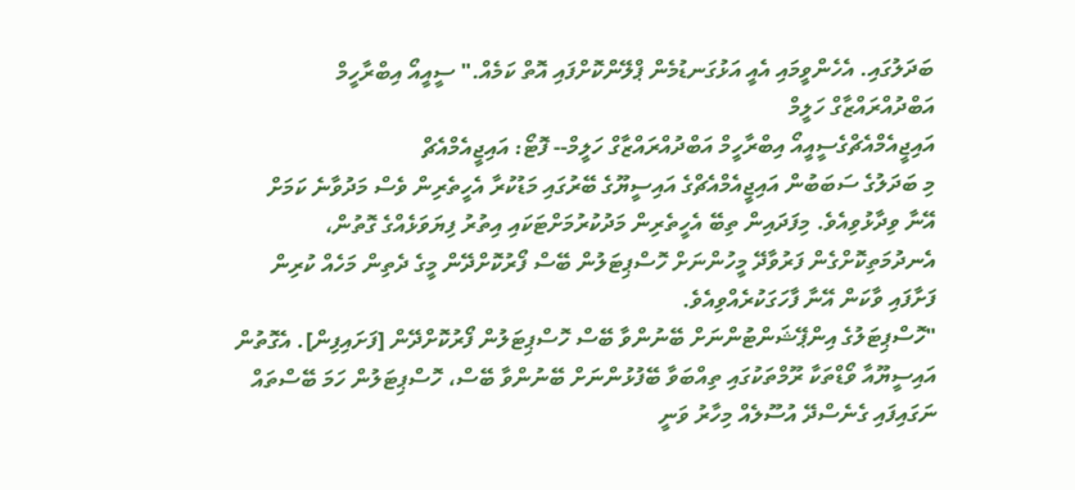ބަދަލުގައި. އެހެންވީމައި އެއީ އަޅުގަނޑުމެން ޕްލޭންކޮށްފައި އޮތް ކަމެއް." ސީއީއޯ އިބްރާހީމް އަބްދުއްރައްޒާގް ހަލީމް
އައިޖީއެމްއެޗްގެސީއީއޯ އިބްރާހީމް އަބްދުއްރައްޒާގް ހަލީމް-- ފޮޓޯ: އައިޖީއެމްއެޗް
މި ބަދަލުގެ ސަބަބުން އައިޖީއެމްއެޗްގެ އައިސީޔޫގެ ބޭރުގައި މަޑުކުރާ އެހީތެރިން ވެސް މަދުވާނެ ކަމަށް އޭނާ ވިދާޅުވިއެވެ. މިފަދައިން ތިބޭ އެހީތެރިން މަދުކުރުމަށްޓަކައި އިތުރު ފިޔަވަޅެއްގެ ގޮތުން، އެނދުމަތިކޮށްގެން ފަރުވާދޭ މީހުންނަށް ހޮސްޕިޓަލުން ބޭސް ފޯރުކޮށްދޭން މީގެ ދެތިން މަހެއް ކުރިން ފަށާފައި ވާކަން އޭނާ ފާހަގަކުރެއްވިއެވެ.
"ހޮސްޕިޓަލުގެ އިންޕޭޝަންޓުންނަށް ބޭނުންވާ ބޭސް ހޮސްޕިޓަލުން ފޯރުކޮށްދޭން [ފަށައިފިން]. އެގޮތުން އައިސީޔޫއާ ވޯޑްތަކާ ރޫމްތަކުގައި ތިއްބަވާ ބޭފުޅުންނަށް ބޭނުންވާ ބޭސް، ހޮސްޕިޓަލުން ހަމަ ބޭސްތައް ނަގައިފައި ގެނެސްދޭ އުސޫލެއް މިހާރު ވަނީ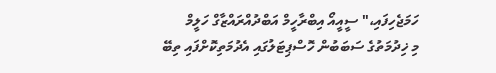ހަމަޖެހިފައި،" ސީއީއޯ އިބްރާހީމް އަބްދުއްރައްޒާގް ހަލީމް
މި ޚިދުމަތުގެ ސަބަބުން ހޮސްޕިޓަލުގައި އެދުމަތިކޮށްފައި ތިބޭ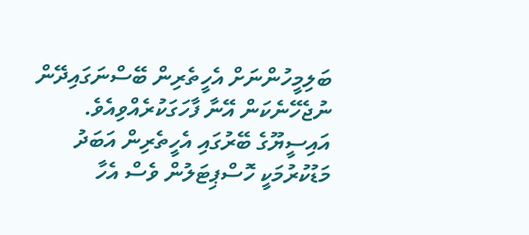ބަލިމީހުންނަށް އެހީތެރިން ބޭސްނަގައިދޭން ނުޖެހޭނެކަން އޭނާ ފާހަގަކުރެއްވިއެވެ.
އައިސީޔޫގެ ބޭރުގައި އެހީތެރިން އަބަދު މަޑުކުރުމަކީ ހޮސްޕިޓަލުން ވެސް އެހާ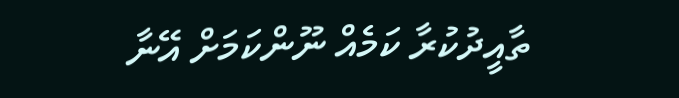ތާއީދުކުރާ ކަމެއް ނޫންކަމަށް އޭނާ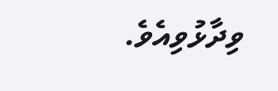ވިދާޅުވިއެވެ.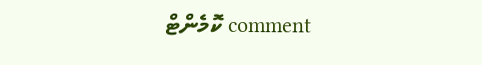comment ކޮމެންޓް